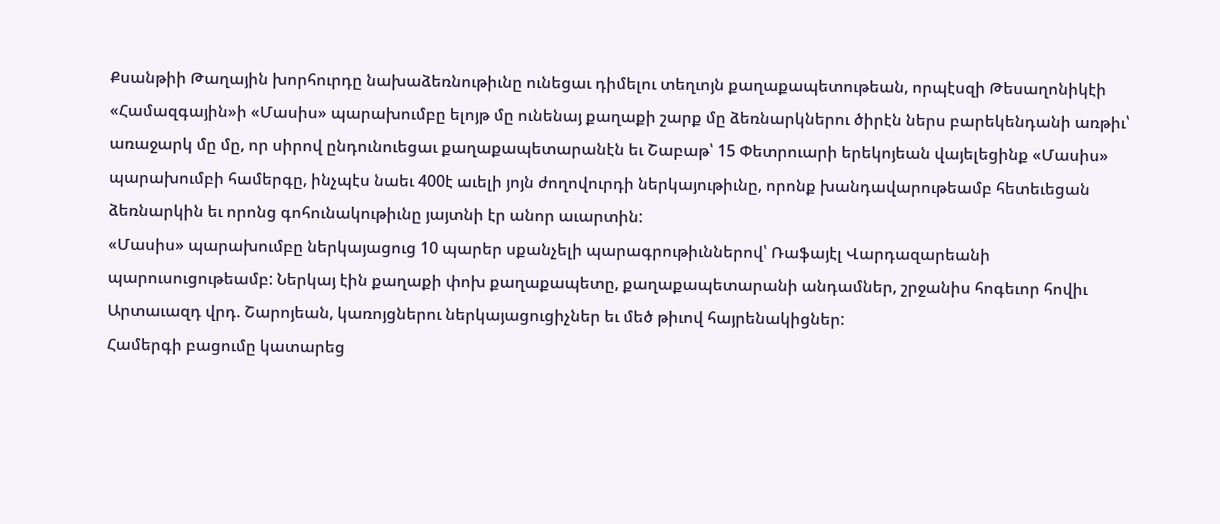Քսանթիի Թաղային խորհուրդը նախաձեռնութիւնը ունեցաւ դիմելու տեղւոյն քաղաքապետութեան, որպէսզի Թեսաղոնիկէի «Համազգային»ի «Մասիս» պարախումբը ելոյթ մը ունենայ քաղաքի շարք մը ձեռնարկներու ծիրէն ներս բարեկենդանի առթիւ՝ առաջարկ մը մը, որ սիրով ընդունուեցաւ քաղաքապետարանէն եւ Շաբաթ՝ 15 Փետրուարի երեկոյեան վայելեցինք «Մասիս» պարախումբի համերգը, ինչպէս նաեւ 400է աւելի յոյն ժողովուրդի ներկայութիւնը, որոնք խանդավարութեամբ հետեւեցան ձեռնարկին եւ որոնց գոհունակութիւնը յայտնի էր անոր աւարտին:
«Մասիս» պարախումբը ներկայացուց 10 պարեր սքանչելի պարագրութիւններով՝ Ռաֆայէլ Վարդազարեանի պարուսուցութեամբ: Ներկայ էին քաղաքի փոխ քաղաքապետը, քաղաքապետարանի անդամներ, շրջանիս հոգեւոր հովիւ Արտաւազդ վրդ. Շարոյեան, կառոյցներու ներկայացուցիչներ եւ մեծ թիւով հայրենակիցներ:
Համերգի բացումը կատարեց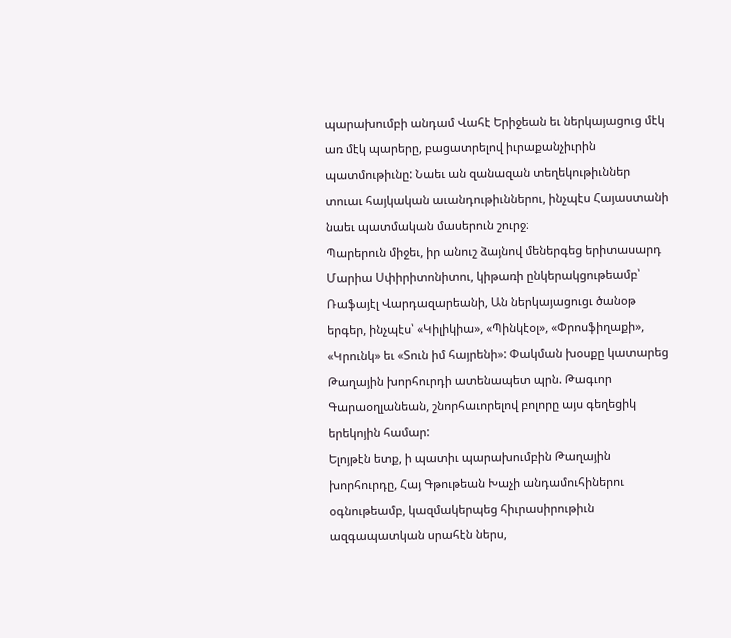պարախումբի անդամ Վահէ Երիջեան եւ ներկայացուց մէկ առ մէկ պարերը, բացատրելով իւրաքանչիւրին պատմութիւնը: Նաեւ ան զանազան տեղեկութիւններ տուաւ հայկական աւանդութիւններու, ինչպէս Հայաստանի նաեւ պատմական մասերուն շուրջ։
Պարերուն միջեւ, իր անուշ ձայնով մեներգեց երիտասարդ Մարիա Սփիրիտոնիտու, կիթառի ընկերակցութեամբ՝ Ռաֆայէլ Վարդազարեանի, Ան ներկայացուցւ ծանօթ երգեր, ինչպէս՝ «Կիլիկիա», «Պինկէօլ», «Փրոսֆիղաքի», «Կրունկ» եւ «Տուն իմ հայրենի»: Փակման խօսքը կատարեց Թաղային խորհուրդի ատենապետ պրն. Թագւոր Գարաօղլանեան, շնորհաւորելով բոլորը այս գեղեցիկ երեկոյին համար:
Ելոյթէն ետք, ի պատիւ պարախումբին Թաղային խորհուրդը, Հայ Գթութեան Խաչի անդամուհիներու օգնութեամբ, կազմակերպեց հիւրասիրութիւն ազգապատկան սրահէն ներս,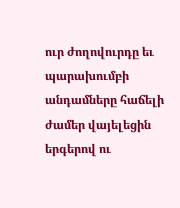ուր ժողովուրդը եւ պարախումբի անդամները հաճելի ժամեր վայելեցին երգերով ու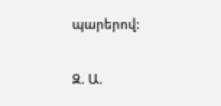պարերով:

Զ. Ա.